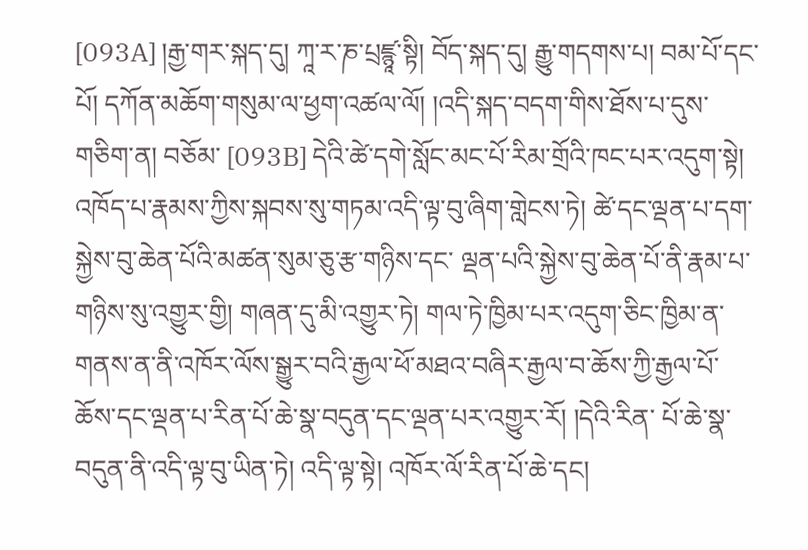[093A] །རྒྱ་གར་སྐད་དུ། ཀཱ་ར་ཎ་པྲཛྙཱ་སྟི། བོད་སྐད་དུ། རྒྱུ་གདགས་པ། བམ་པོ་དང་པོ། དཀོན་མཆོག་གསུམ་ལ་ཕྱག་འཚལ་ལོ། །འདི་སྐད་བདག་གིས་ཐོས་པ་དུས་གཅིག་ན། བཅོམ་ [093B] དེའི་ཚེ་དགེ་སློང་མང་པོ་རིམ་གྲོའི་ཁང་པར་འདུག་སྟེ། འཁོད་པ་རྣམས་ཀྱིས་སྐབས་སུ་གཏམ་འདི་ལྟ་བུ་ཞིག་གླེངས་ཏེ། ཚེ་དང་ལྡན་པ་དག་སྐྱེས་བུ་ཆེན་པོའི་མཚན་སུམ་ཅུ་རྩ་གཉིས་དང་ ལྡན་པའི་སྐྱེས་བུ་ཆེན་པོ་ནི་རྣམ་པ་གཉིས་སུ་འགྱུར་གྱི། གཞན་དུ་མི་འགྱུར་ཏེ། གལ་ཏེ་ཁྱིམ་པར་འདུག་ཅིང་ཁྱིམ་ན་གནས་ན་ནི་འཁོར་ལོས་སྒྱུར་བའི་རྒྱལ་ཕོ་མཐའ་བཞིར་རྒྱལ་བ་ཆོས་ཀྱི་རྒྱལ་པོ་ཆོས་དང་ལྡན་པ་རིན་པོ་ཆེ་སྣ་བདུན་དང་ལྡན་པར་འགྱུར་རོ། །དེའི་རིན་ པོ་ཆེ་སྣ་བདུན་ནི་འདི་ལྟ་བུ་ཡིན་ཏེ། འདི་ལྟ་སྟེ། འཁོར་ལོ་རིན་པོ་ཆེ་དང།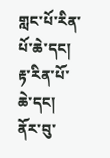གླང་པོ་རིན་པོ་ཆེ་དང། རྟ་རིན་པོ་ཆེ་དང། ནོར་བུ་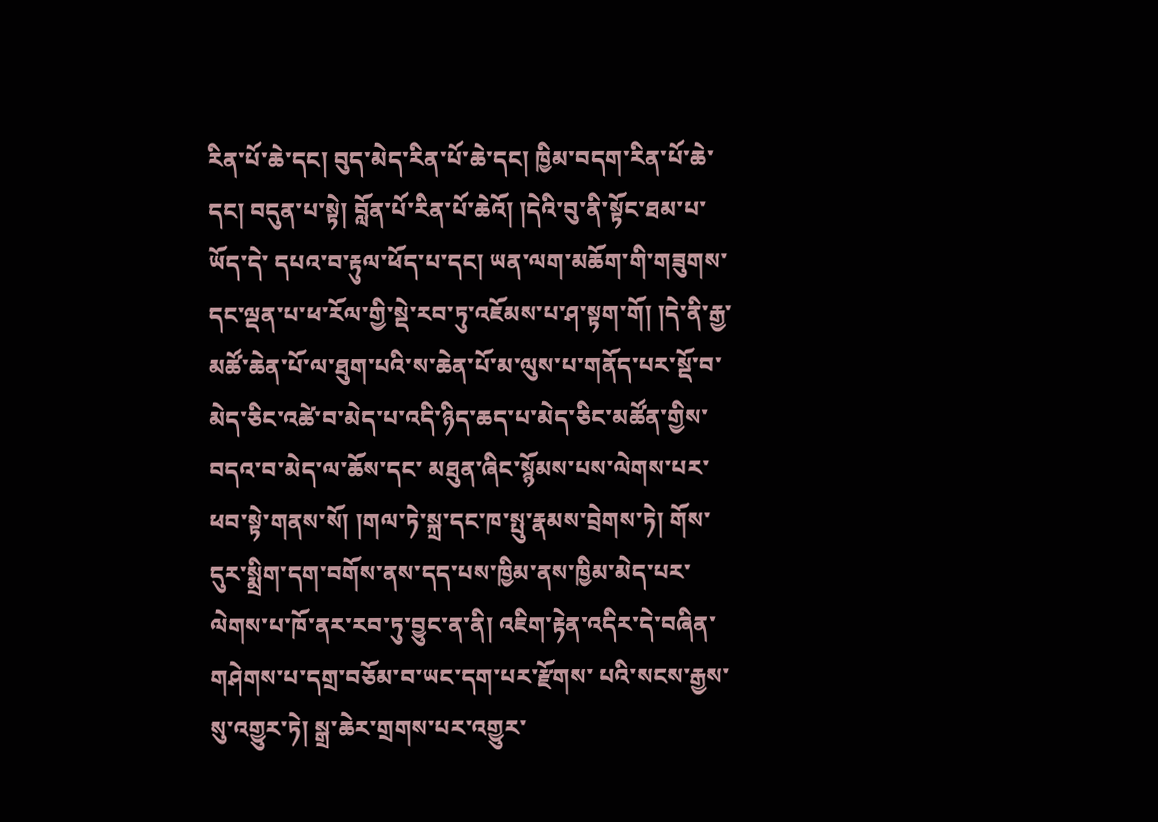རིན་པོ་ཆེ་དང། བུད་མེད་རིན་པོ་ཆེ་དང། ཁྱིམ་བདག་རིན་པོ་ཆེ་དང། བདུན་པ་སྟེ། བློན་པོ་རིན་པོ་ཆེའོ། །དེའི་བུ་ནི་སྟོང་ཐམ་པ་ཡོད་དེ་ དཔའ་བ་རྟུལ་ཕོད་པ་དང། ཡན་ལག་མཆོག་གི་གཟུགས་དང་ལྡན་པ་ཕ་རོལ་གྱི་སྡེ་རབ་ཏུ་འཇོམས་པ་ཤ་སྟག་གོ། །དེ་ནི་རྒྱ་མཚོ་ཆེན་པོ་ལ་ཐུག་པའི་ས་ཆེན་པོ་མ་ལུས་པ་གནོད་པར་སྡོ་བ་མེད་ཅིང་འཚེ་བ་མེད་པ་འདི་ཉིད་ཆད་པ་མེད་ཅིང་མཚོན་གྱིས་བདའ་བ་མེད་ལ་ཆོས་དང་ མཐུན་ཞིང་སྙོམས་པས་ལེགས་པར་ཕབ་སྟེ་གནས་སོ། །གལ་ཏེ་སྐྲ་དང་ཁ་སྤུ་རྣམས་བྲེགས་ཏེ། གོས་དུར་སྨྲིག་དག་བགོས་ནས་དད་པས་ཁྱིམ་ནས་ཁྱིམ་མེད་པར་ལེགས་པ་ཁོ་ནར་རབ་ཏུ་བྱུང་ན་ནི། འཇིག་རྟེན་འདིར་དེ་བཞིན་གཤེགས་པ་དགྲ་བཅོམ་བ་ཡང་དག་པར་རྫོགས་ པའི་སངས་རྒྱས་སུ་འགྱུར་ཏེ། སྒྲ་ཆེར་གྲགས་པར་འགྱུར་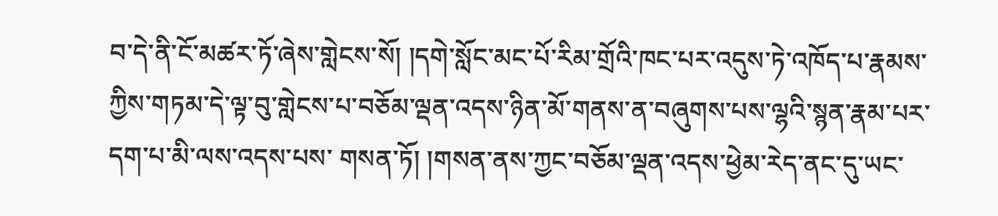བ་དེ་ནི་ངོ་མཚར་ཏོ་ཞེས་གླེངས་སོ། །དགེ་སློང་མང་པོ་རིམ་གྲོའི་ཁང་པར་འདུས་ཏེ་འཁོད་པ་རྣམས་ཀྱིས་གཏམ་དེ་ལྟ་བུ་གླེངས་པ་བཅོམ་ལྡན་འདས་ཉིན་མོ་གནས་ན་བཞུགས་པས་ལྷའི་སྙན་རྣམ་པར་དག་པ་མི་ལས་འདས་པས་ གསན་ཏོ། །གསན་ནས་ཀྱང་བཅོམ་ལྡན་འདས་ཕྱེམ་རེད་ནང་དུ་ཡང་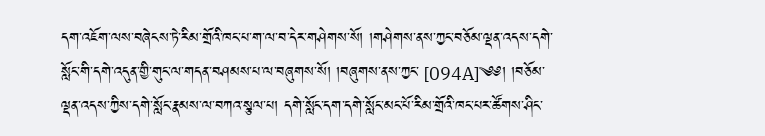དག་འཇོག་ལས་བཞེངས་ཏེ་རིམ་གྲོའི་ཁང་པ་ག་ལ་བ་དེར་གཤེགས་སོ། །གཤེགས་ནས་ཀྱང་བཅོམ་ལྡན་འདས་དགེ་སློང་གི་དགེ་འདུན་གྱི་གུང་ལ་གདན་བཤམས་པ་ལ་བཞུགས་སོ། །བཞུགས་ནས་ཀྱང་ [094A]༄༅། །བཅོམ་ལྡན་འདས་ཀྱིས་དགེ་སློང་རྣམས་ལ་བཀའ་སྩལ་པ། དགེ་སློང་དག་དགེ་སློང་མང་པོ་རིམ་གྲོའི་ཁང་པར་ཚོགས་ཤིང་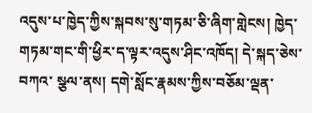འདུས་པ་ཁྱེད་ཀྱིས་སྐབས་སུ་གཏམ་ཅི་ཞིག་གླེངས། ཁྱེད་གཏམ་གང་གི་ཕྱིར་ད་ལྟར་འདུས་ཤིང་འཁོད། དེ་སྐད་ཅེས་བཀའ་ སྩལ་ནས། དགེ་སློང་རྣམས་ཀྱིས་བཅོམ་ལྡན་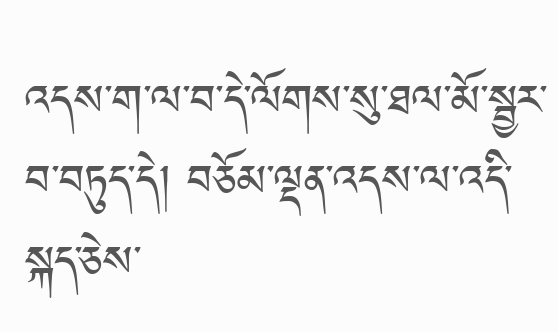འདས་ག་ལ་བ་དེ་ལོགས་སུ་ཐལ་མོ་སྦྱར་བ་བཏུད་དེ། བཅོམ་ལྡན་འདས་ལ་འདི་སྐད་ཅེས་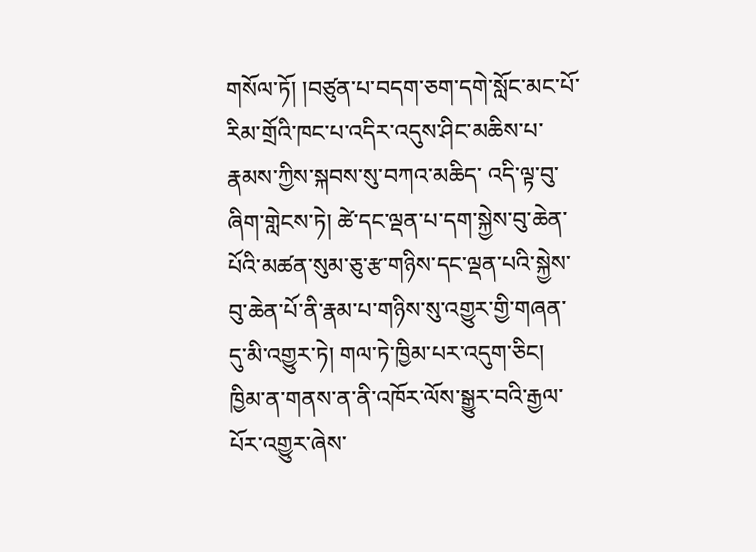གསོལ་ཏོ། །བཙུན་པ་བདག་ཅག་དགེ་སློང་མང་པོ་རིམ་གྲོའི་ཁང་པ་འདིར་འདུས་ཤིང་མཆིས་པ་རྣམས་ཀྱིས་སྐབས་སུ་བཀའ་མཆིད་ འདི་ལྟ་བུ་ཞིག་གླེངས་ཏེ། ཚེ་དང་ལྡན་པ་དག་སྐྱེས་བུ་ཆེན་པོའི་མཚན་སུམ་ཅུ་རྩ་གཉིས་དང་ལྡན་པའི་སྐྱེས་བུ་ཆེན་པོ་ནི་རྣམ་པ་གཉིས་སུ་འགྱུར་གྱི་གཞན་དུ་མི་འགྱུར་ཏེ། གལ་ཏེ་ཁྱིམ་པར་འདུག་ཅིང། ཁྱིམ་ན་གནས་ན་ནི་འཁོར་ལོས་སྒྱུར་བའི་རྒྱལ་པོར་འགྱུར་ཞེས་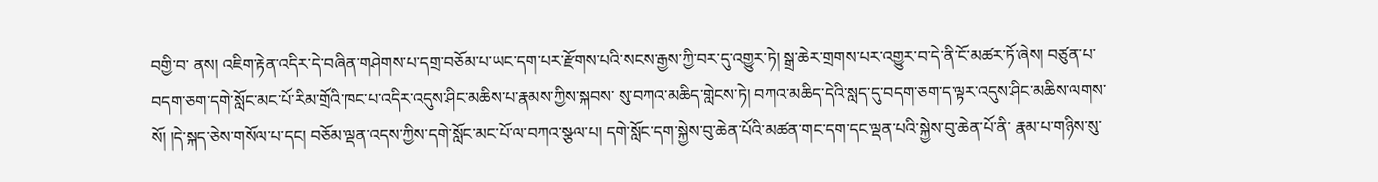བགྱི་བ་ ནས། འཇིག་རྟེན་འདིར་དེ་བཞིན་གཤེགས་པ་དགྲ་བཅོམ་པ་ཡང་དག་པར་རྫོགས་པའི་སངས་རྒྱས་ཀྱི་བར་དུ་འགྱུར་ཏེ། སྒྲ་ཆེར་གྲགས་པར་འགྱུར་བ་དེ་ནི་ངོ་མཚར་ཏོ་ཞེས། བཙུན་པ་བདག་ཅག་དགེ་སློང་མང་པོ་རིམ་གྲོའི་ཁང་པ་འདིར་འདུས་ཤིང་མཆིས་པ་རྣམས་ཀྱིས་སྐབས་ སུ་བཀའ་མཆིད་གླེངས་ཏེ། བཀའ་མཆིད་དེའི་སླད་དུ་བདག་ཅག་ད་ལྟར་འདུས་ཤིང་མཆིས་ལགས་སོ། །དེ་སྐད་ཅེས་གསོལ་པ་དང། བཅོམ་ལྡན་འདས་ཀྱིས་དགེ་སློང་མང་པོ་ལ་བཀའ་སྩལ་པ། དགེ་སློང་དག་སྐྱེས་བུ་ཆེན་པོའི་མཚན་གང་དག་དང་ལྡན་པའི་སྐྱེས་བུ་ཆེན་པོ་ནི་ རྣམ་པ་གཉིས་སུ་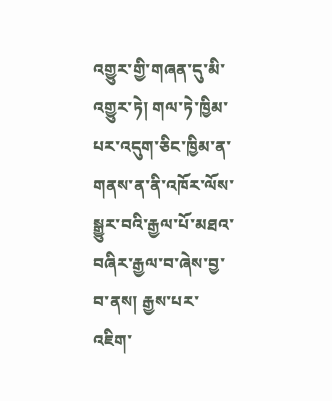འགྱུར་གྱི་གཞན་དུ་མི་འགྱུར་ཏེ། གལ་ཏེ་ཁྱིམ་པར་འདུག་ཅིང་ཁྱིམ་ན་གནས་ན་ནི་འཁོར་ལོས་སྒྱུར་བའི་རྒྱལ་པོ་མཐའ་བཞིར་རྒྱལ་བ་ཞེས་བྱ་བ་ནས། རྒྱས་པར་འཇིག་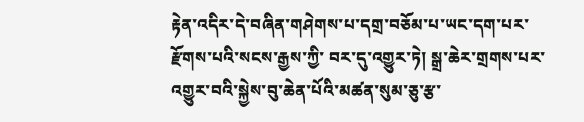རྟེན་འདིར་དེ་བཞིན་གཤེགས་པ་དགྲ་བཅོམ་པ་ཡང་དག་པར་རྫོགས་པའི་སངས་རྒྱས་ཀྱི་ བར་དུ་འགྱུར་ཏེ། སྒྲ་ཆེར་གྲགས་པར་འགྱུར་བའི་སྐྱེས་བུ་ཆེན་པོའི་མཚན་སུམ་ཅུ་རྩ་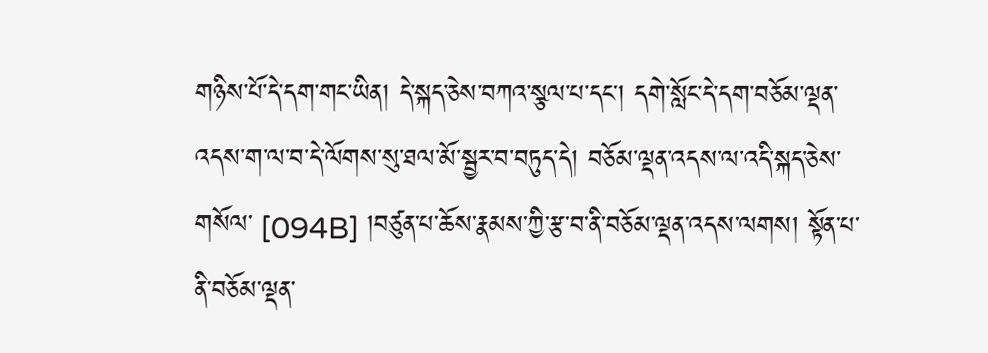གཉིས་པོ་དེ་དག་གང་ཡིན། དེ་སྐད་ཅེས་བཀའ་སྩལ་པ་དང། དགེ་སློང་དེ་དག་བཅོམ་ལྡན་འདས་ག་ལ་བ་དེ་ལོགས་སུ་ཐལ་མོ་སྦྱར་བ་བཏུད་དེ། བཅོམ་ལྡན་འདས་ལ་འདི་སྐད་ཅེས་གསོལ་ [094B] །བཙུན་པ་ཆོས་རྣམས་ཀྱི་རྩ་བ་ནི་བཅོམ་ལྡན་འདས་ལགས། སྟོན་པ་ནི་བཅོམ་ལྡན་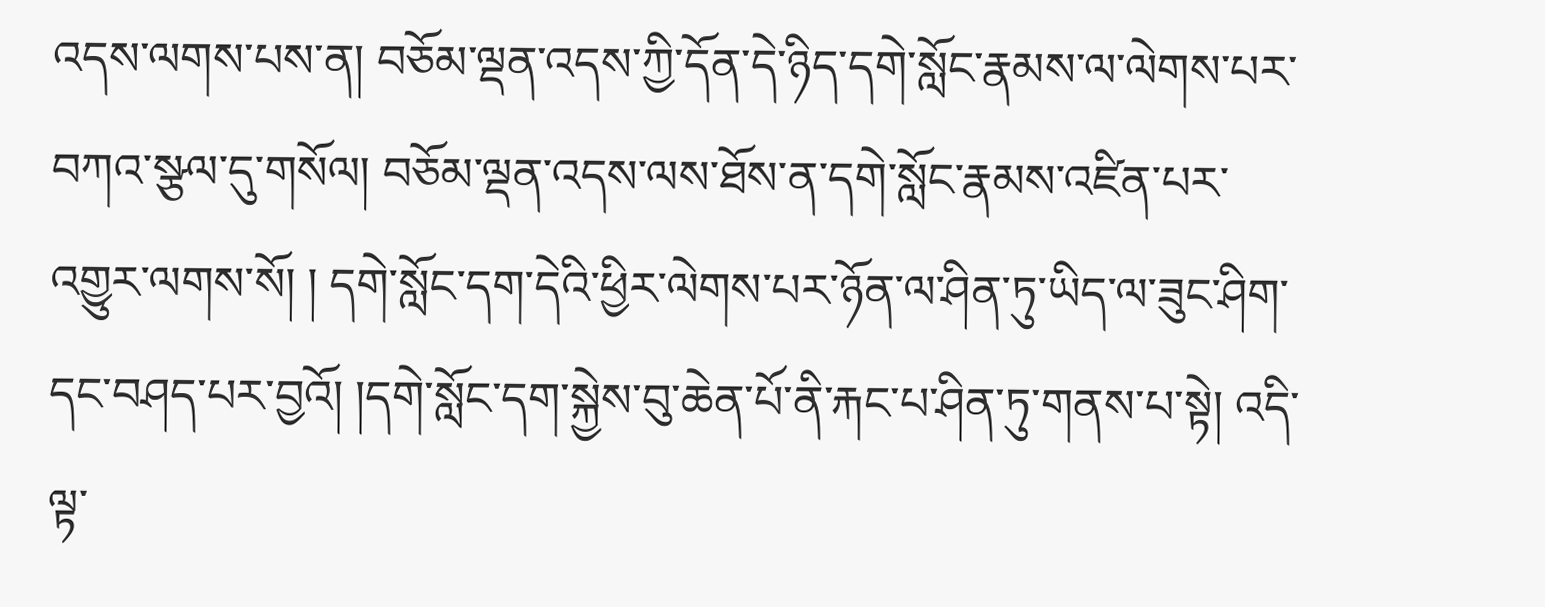འདས་ལགས་པས་ན། བཅོམ་ལྡན་འདས་ཀྱི་དོན་དེ་ཉིད་དགེ་སློང་རྣམས་ལ་ལེགས་པར་བཀའ་སྩལ་དུ་གསོལ། བཅོམ་ལྡན་འདས་ལས་ཐོས་ན་དགེ་སློང་རྣམས་འཛིན་པར་འགྱུར་ལགས་སོ། ། དགེ་སློང་དག་དེའི་ཕྱིར་ལེགས་པར་ཉོན་ལ་ཤིན་ཏུ་ཡིད་ལ་ཟུང་ཤིག་དང་བཤད་པར་བྱའོ། །དགེ་སློང་དག་སྐྱེས་བུ་ཆེན་པོ་ནི་རྐང་པ་ཤིན་ཏུ་གནས་པ་སྟེ། འདི་ལྟ་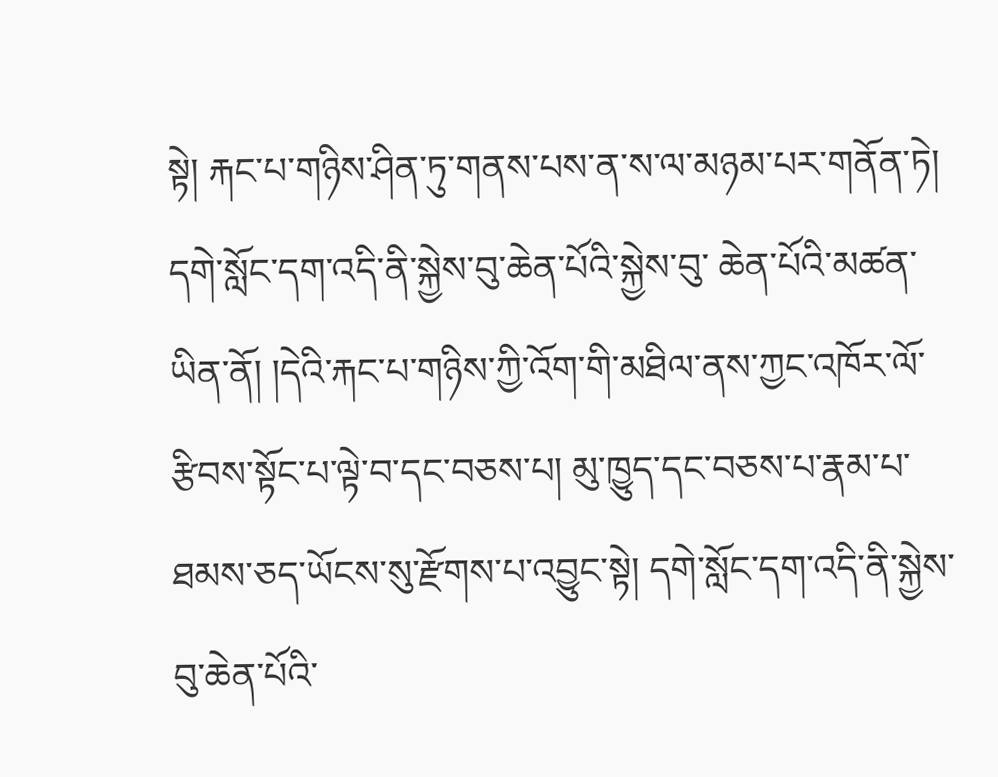སྟེ། རྐང་པ་གཉིས་ཤིན་ཏུ་གནས་པས་ན་ས་ལ་མཉམ་པར་གནོན་ཏེ། དགེ་སློང་དག་འདི་ནི་སྐྱེས་བུ་ཆེན་པོའི་སྐྱེས་བུ་ ཆེན་པོའི་མཚན་ཡིན་ནོ། །དེའི་རྐང་པ་གཉིས་ཀྱི་འོག་གི་མཐིལ་ནས་ཀྱང་འཁོར་ལོ་རྩིབས་སྟོང་པ་ལྟེ་བ་དང་བཅས་པ། མུ་ཁྱུད་དང་བཅས་པ་རྣམ་པ་ཐམས་ཅད་ཡོངས་སུ་རྫོགས་པ་འབྱུང་སྟེ། དགེ་སློང་དག་འདི་ནི་སྐྱེས་བུ་ཆེན་པོའི་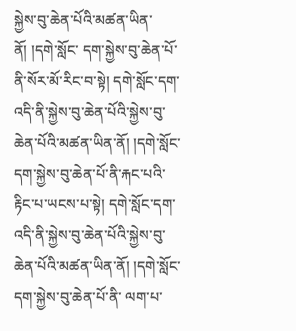སྐྱེས་བུ་ཆེན་པོའི་མཚན་ཡིན་ནོ། །དགེ་སློང་ དག་སྐྱེས་བུ་ཆེན་པོ་ནི་སོར་མོ་རིང་བ་སྟེ། དགེ་སློང་དག་འདི་ནི་སྐྱེས་བུ་ཆེན་པོའི་སྐྱེས་བུ་ཆེན་པོའི་མཚན་ཡིན་ནོ། །དགེ་སློང་དག་སྐྱེས་བུ་ཆེན་པོ་ནི་རྐང་པའི་རྟིང་པ་ཡངས་པ་སྟེ། དགེ་སློང་དག་འདི་ནི་སྐྱེས་བུ་ཆེན་པོའི་སྐྱེས་བུ་ཆེན་པོའི་མཚན་ཡིན་ནོ། །དགེ་སློང་དག་སྐྱེས་བུ་ཆེན་པོ་ནི་ ལག་པ་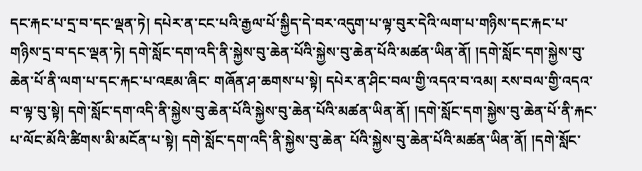དང་རྐང་པ་དྲ་བ་དང་ལྡན་ཏེ། དཔེར་ན་ངང་པའི་རྒྱལ་པོ་སྐྱིད་དེ་བར་འདུག་པ་ལྟ་བུར་དེའི་ལག་པ་གཉིས་དང་རྐང་པ་གཉིས་དྲ་བ་དང་ལྡན་ཏེ། དགེ་སློང་དག་འདི་ནི་སྐྱེས་བུ་ཆེན་པོའི་སྐྱེས་བུ་ཆེན་པོའི་མཚན་ཡིན་ནོ། །དགེ་སློང་དག་སྐྱེས་བུ་ཆེན་པོ་ནི་ལག་པ་དང་རྐང་པ་འཇམ་ཞིང་ གཞོན་ཤ་ཆགས་པ་སྟེ། དཔེར་ན་ཤིང་བལ་གྱི་འདའ་བ་འམ། རས་བལ་གྱི་འདའ་བ་ལྟ་བུ་སྟེ། དགེ་སློང་དག་འདི་ནི་སྐྱེས་བུ་ཆེན་པོའི་སྐྱེས་བུ་ཆེན་པོའི་མཚན་ཡིན་ནོ། །དགེ་སློང་དག་སྐྱེས་བུ་ཆེན་པོ་ནི་རྐང་པ་ལོང་མོའི་ཚིགས་མི་མངོན་པ་སྟེ། དགེ་སློང་དག་འདི་ནི་སྐྱེས་བུ་ཆེན་ པོའི་སྐྱེས་བུ་ཆེན་པོའི་མཚན་ཡིན་ནོ། །དགེ་སློང་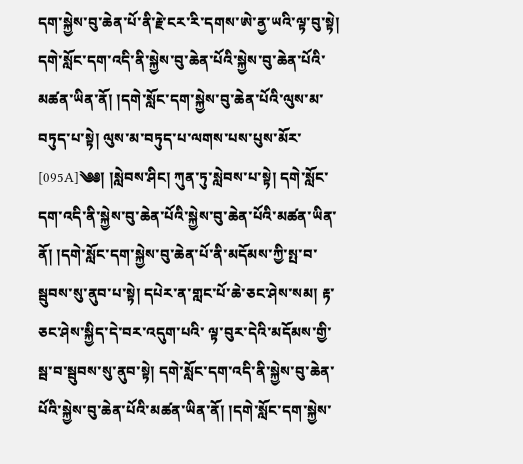དག་སྐྱེས་བུ་ཆེན་པོ་ནི་རྗེ་ངར་རི་དགས་ཨེ་ནྱ་ཡའི་ལྟ་བུ་སྟེ། དགེ་སློང་དག་འདི་ནི་སྐྱེས་བུ་ཆེན་པོའི་སྐྱེས་བུ་ཆེན་པོའི་མཚན་ཡིན་ནོ། །དགེ་སློང་དག་སྐྱེས་བུ་ཆེན་པོའི་ལུས་མ་བཏུད་པ་སྟེ། ལུས་མ་བཏུད་པ་ལགས་པས་པུས་མོར་ [095A]༄༅། །སླེབས་ཤིང། ཀུན་ཏུ་སླེབས་པ་སྟེ། དགེ་སློང་དག་འདི་ནི་སྐྱེས་བུ་ཆེན་པོའི་སྐྱེས་བུ་ཆེན་པོའི་མཚན་ཡིན་ནོ། །དགེ་སློང་དག་སྐྱེས་བུ་ཆེན་པོ་ནི་མདོམས་ཀྱི་སྤ་བ་སྦུབས་སུ་ནུབ་པ་སྟེ། དཔེར་ན་གླང་པོ་ཆེ་ཅང་ཤེས་སམ། རྟ་ཅང་ཤེས་སྐྱིད་དེ་བར་འདུག་པའི་ ལྟ་བུར་དེའི་མདོམས་གྱི་སྦ་བ་སྦུབས་སུ་ནུབ་སྟེ། དགེ་སློང་དག་འདི་ནི་སྐྱེས་བུ་ཆེན་པོའི་སྐྱེས་བུ་ཆེན་པོའི་མཚན་ཡིན་ནོ། །དགེ་སློང་དག་སྐྱེས་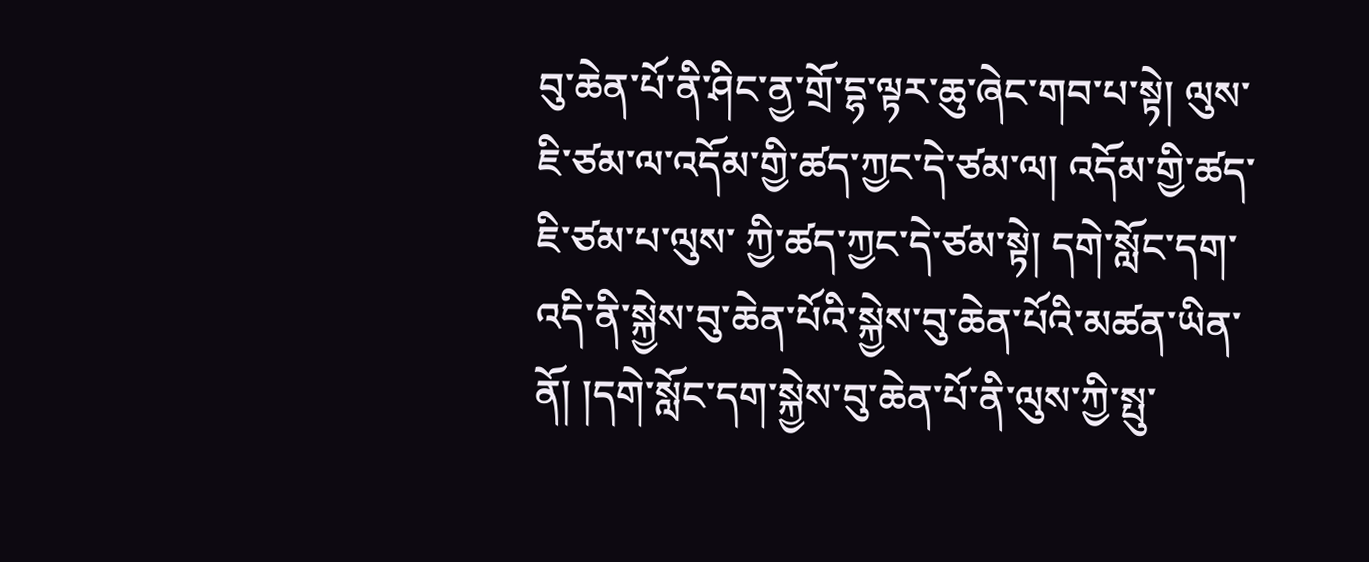བུ་ཆེན་པོ་ནི་ཤིང་ནྱ་གྲོ་དྷ་ལྟར་ཆུ་ཞེང་གབ་པ་སྟེ། ལུས་ཇི་ཙམ་ལ་འདོམ་གྱི་ཚད་ཀྱང་དེ་ཙམ་ལ། འདོམ་གྱི་ཚད་ཇི་ཙམ་པ་ལུས་ ཀྱི་ཚད་ཀྱང་དེ་ཙམ་སྟེ། དགེ་སློང་དག་འདི་ནི་སྐྱེས་བུ་ཆེན་པོའི་སྐྱེས་བུ་ཆེན་པོའི་མཚན་ཡིན་ནོ། །དགེ་སློང་དག་སྐྱེས་བུ་ཆེན་པོ་ནི་ལུས་ཀྱི་སྤུ་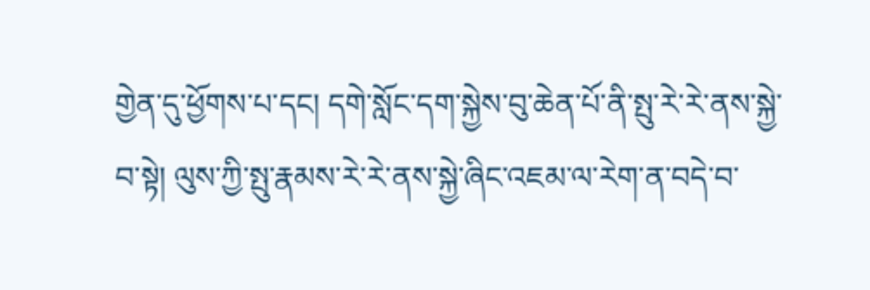གྱེན་དུ་ཕྱོགས་པ་དང། དགེ་སློང་དག་སྐྱེས་བུ་ཆེན་པོ་ནི་སྤུ་རེ་རེ་ནས་སྐྱེ་བ་སྟེ། ལུས་ཀྱི་སྤུ་རྣམས་རེ་རེ་ནས་སྐྱེ་ཞིང་འཇམ་ལ་རེག་ན་བདེ་བ་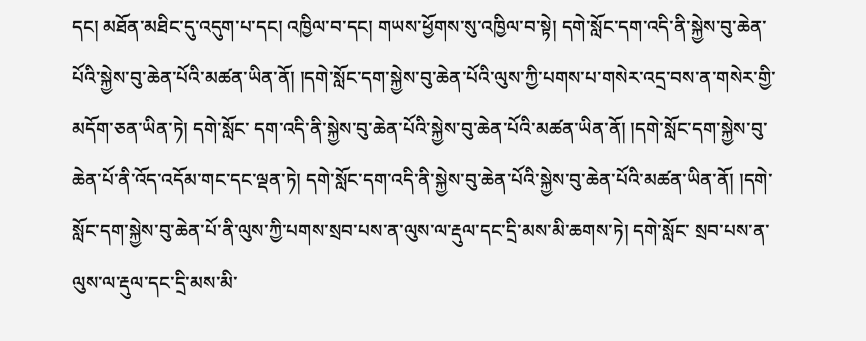དང། མཐོན་མཐིང་དུ་འདུག་པ་དང། འཁྱིལ་བ་དང། གཡས་ཕྱོགས་སུ་འཁྱིལ་བ་སྟེ། དགེ་སློང་དག་འདི་ནི་སྐྱེས་བུ་ཆེན་པོའི་སྐྱེས་བུ་ཆེན་པོའི་མཚན་ཡིན་ནོ། །དགེ་སློང་དག་སྐྱེས་བུ་ཆེན་པོའི་ལུས་ཀྱི་པགས་པ་གསེར་འདྲ་བས་ན་གསེར་གྱི་མདོག་ཅན་ཡིན་ཏེ། དགེ་སློང་ དག་འདི་ནི་སྐྱེས་བུ་ཆེན་པོའི་སྐྱེས་བུ་ཆེན་པོའི་མཚན་ཡིན་ནོ། །དགེ་སློང་དག་སྐྱེས་བུ་ཆེན་པོ་ནི་འོད་འདོམ་གང་དང་ལྡན་ཏེ། དགེ་སློང་དག་འདི་ནི་སྐྱེས་བུ་ཆེན་པོའི་སྐྱེས་བུ་ཆེན་པོའི་མཚན་ཡིན་ནོ། །དགེ་སློང་དག་སྐྱེས་བུ་ཆེན་པོ་ནི་ལུས་ཀྱི་པགས་སྲབ་པས་ན་ལུས་ལ་རྡུལ་དང་དྲི་མས་མི་ཆགས་ཏེ། དགེ་སློང་ སྲབ་པས་ན་ལུས་ལ་རྡུལ་དང་དྲི་མས་མི་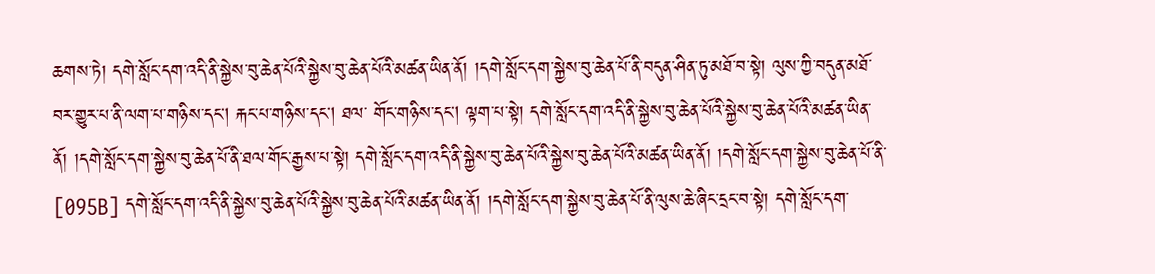ཆགས་ཏེ། དགེ་སློང་དག་འདི་ནི་སྐྱེས་བུ་ཆེན་པོའི་སྐྱེས་བུ་ཆེན་པོའི་མཚན་ཡིན་ནོ། །དགེ་སློང་དག་སྐྱེས་བུ་ཆེན་པོ་ནི་བདུན་ཤིན་ཏུ་མཐོ་བ་སྟེ། ལུས་ཀྱི་བདུན་མཐོ་བར་གྱུར་པ་ནི་ལག་པ་གཉིས་དང། རྐང་པ་གཉིས་དང། ཐལ་ གོང་གཉིས་དང། ལྟག་པ་སྟེ། དགེ་སློང་དག་འདི་ནི་སྐྱེས་བུ་ཆེན་པོའི་སྐྱེས་བུ་ཆེན་པོའི་མཚན་ཡིན་ནོ། །དགེ་སློང་དག་སྐྱེས་བུ་ཆེན་པོ་ནི་ཐལ་གོང་རྒྱས་པ་སྟེ། དགེ་སློང་དག་འདི་ནི་སྐྱེས་བུ་ཆེན་པོའི་སྐྱེས་བུ་ཆེན་པོའི་མཚན་ཡིན་ནོ། །དགེ་སློང་དག་སྐྱེས་བུ་ཆེན་པོ་ནི་ [095B] དགེ་སློང་དག་འདི་ནི་སྐྱེས་བུ་ཆེན་པོའི་སྐྱེས་བུ་ཆེན་པོའི་མཚན་ཡིན་ནོ། །དགེ་སློང་དག་སྐྱེས་བུ་ཆེན་པོ་ནི་ལུས་ཆེ་ཞིང་དྲང་བ་སྟེ། དགེ་སློང་དག་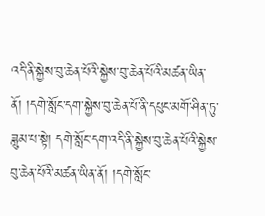འདི་ནི་སྐྱེས་བུ་ཆེན་པོའི་སྐྱེས་བུ་ཆེན་པོའི་མཚན་ཡིན་ནོ། །དགེ་སློང་དག་སྐྱེས་བུ་ཆེན་པོ་ནི་དཔུང་མགོ་ཤིན་ཏུ་ ཟླུམ་པ་སྟེ། དགེ་སློང་དག་འདི་ནི་སྐྱེས་བུ་ཆེན་པོའི་སྐྱེས་བུ་ཆེན་པོའི་མཚན་ཡིན་ནོ། །དགེ་སློང་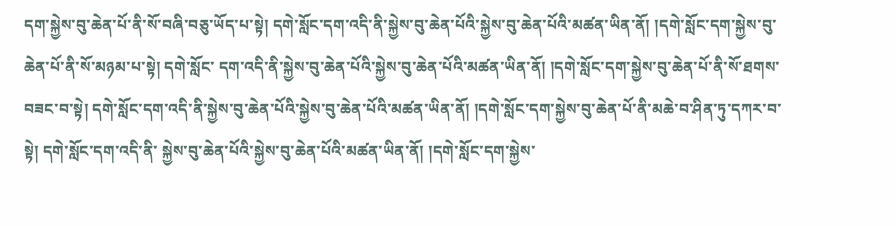དག་སྐྱེས་བུ་ཆེན་པོ་ནི་སོ་བཞི་བཅུ་ཡོད་པ་སྟེ། དགེ་སློང་དག་འདི་ནི་སྐྱེས་བུ་ཆེན་པོའི་སྐྱེས་བུ་ཆེན་པོའི་མཚན་ཡིན་ནོ། །དགེ་སློང་དག་སྐྱེས་བུ་ཆེན་པོ་ནི་སོ་མཉམ་པ་སྟེ། དགེ་སློང་ དག་འདི་ནི་སྐྱེས་བུ་ཆེན་པོའི་སྐྱེས་བུ་ཆེན་པོའི་མཚན་ཡིན་ནོ། །དགེ་སློང་དག་སྐྱེས་བུ་ཆེན་པོ་ནི་སོ་ཐགས་བཟང་བ་སྟེ། དགེ་སློང་དག་འདི་ནི་སྐྱེས་བུ་ཆེན་པོའི་སྐྱེས་བུ་ཆེན་པོའི་མཚན་ཡིན་ནོ། །དགེ་སློང་དག་སྐྱེས་བུ་ཆེན་པོ་ནི་མཆེ་བ་ཤིན་ཏུ་དཀར་བ་སྟེ། དགེ་སློང་དག་འདི་ནི་ སྐྱེས་བུ་ཆེན་པོའི་སྐྱེས་བུ་ཆེན་པོའི་མཚན་ཡིན་ནོ། །དགེ་སློང་དག་སྐྱེས་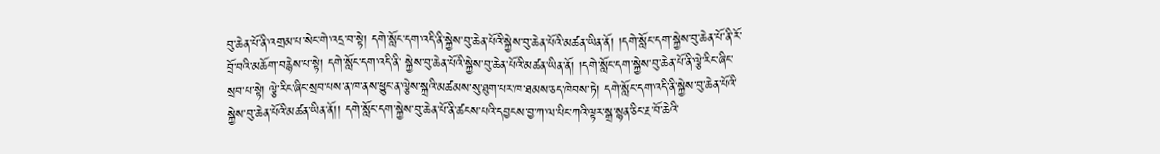བུ་ཆེན་པོ་ནི་འགྲམ་པ་སེང་གེ་འདྲ་བ་སྟེ། དགེ་སློང་དག་འདི་ནི་སྐྱེས་བུ་ཆེན་པོའི་སྐྱེས་བུ་ཆེན་པོའི་མཚན་ཡིན་ནོ། །དགེ་སློང་དག་སྐྱེས་བུ་ཆེན་པོ་ནི་རོ་བྲོ་བའི་མཆོག་བརྙེས་པ་སྟེ། དགེ་སློང་དག་འདི་ནི་ སྐྱེས་བུ་ཆེན་པོའི་སྐྱེས་བུ་ཆེན་པོའི་མཚན་ཡིན་ནོ། །དགེ་སློང་དག་སྐྱེས་བུ་ཆེན་པོ་ནི་ལྕེ་རིང་ཞིང་སྲབ་པ་སྟེ། ལྕེ་རིང་ཞིང་སྲབ་པས་ན་ཁ་ནས་ཕྱུང་ན་ལྕེས་སྐྲའི་མཚམས་སུ་ཐུག་པར་ཁ་ཐམས་ཅད་ཁེབས་ཏེ། དགེ་སློང་དག་འདི་ནི་སྐྱེས་བུ་ཆེན་པོའི་སྐྱེས་བུ་ཆེན་པོའི་མཚན་ཡིན་ནོ།། དགེ་སློང་དག་སྐྱེས་བུ་ཆེན་པོ་ནི་ཚངས་པའི་དབྱངས་བྱ་ཀ་ལ་པིང་ཀའི་ལྟར་སྒྲ་སྙན་ཅིང་རྔ་བོ་ཆེའི་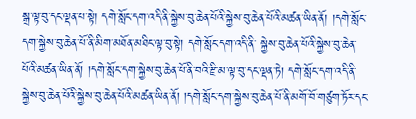སྒྲ་ལྟ་བུ་དང་ལྡན་པ་སྟེ། དགེ་སློང་དག་འདི་ནི་སྐྱེས་བུ་ཆེན་པོའི་སྐྱེས་བུ་ཆེན་པོའི་མཚན་ཡིན་ནོ། །དགེ་སློང་དག་སྐྱེས་བུ་ཆེན་པོ་ནི་མིག་མཐོན་མཐིང་ལྟ་བུ་སྟེ། དགེ་སློང་དག་འདི་ནི་ སྐྱེས་བུ་ཆེན་པོའི་སྐྱེས་བུ་ཆེན་པོའི་མཚན་ཡིན་ནོ། །དགེ་སློང་དག་སྐྱེས་བུ་ཆེན་པོ་ནི་བའི་རྫི་མ་ལྟ་བུ་དང་ལྡན་ཏེ། དགེ་སློང་དག་འདི་ནི་སྐྱེས་བུ་ཆེན་པོའི་སྐྱེས་བུ་ཆེན་པོའི་མཚན་ཡིན་ནོ། །དགེ་སློང་དག་སྐྱེས་བུ་ཆེན་པོ་ནི་མགོ་བོ་གཙུག་ཏོར་དང་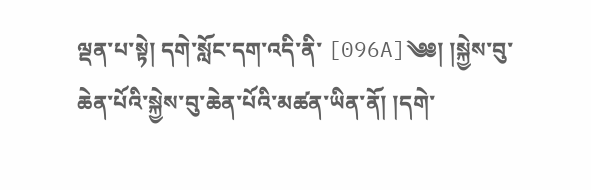ལྡན་པ་སྟེ། དགེ་སློང་དག་འདི་ནི་ [096A]༄༅། །སྐྱེས་བུ་ཆེན་པོའི་སྐྱེས་བུ་ཆེན་པོའི་མཚན་ཡིན་ནོ། །དགེ་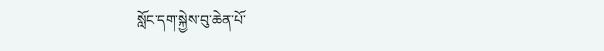སློང་དག་སྐྱེས་བུ་ཆེན་པོ་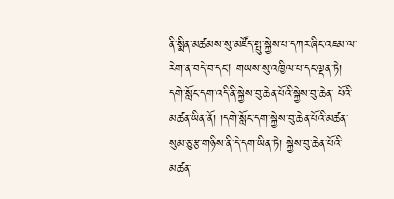ནི་སྨིན་མཚམས་སུ་མཛོད་སྤུ་སྐྱེས་པ་དཀར་ཞིང་འཇམ་ལ་རེག་ན་བདེ་བ་དང། གཡས་སུ་འཁྱིལ་པ་དང་ལྡན་ཏེ། དགེ་སློང་དག་འདི་ནི་སྐྱེས་བུ་ཆེན་པོའི་སྐྱེས་བུ་ཆེན་ པོའི་མཚན་ཡིན་ནོ། །དགེ་སློང་དག་སྐྱེས་བུ་ཆེན་པོའི་མཚན་སུམ་ཅུ་རྩ་གཉིས་ནི་དེ་དག་ཡིན་ཏེ། སྐྱེས་བུ་ཆེན་པོའི་མཚན་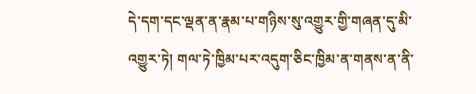དེ་དག་དང་ལྡན་ན་རྣམ་པ་གཉིས་སུ་འགྱུར་གྱི་གཞན་དུ་མི་འགྱུར་ཏེ། གལ་ཏེ་ཁྱིམ་པར་འདུག་ཅིང་ཁྱིམ་ན་གནས་ན་ནི་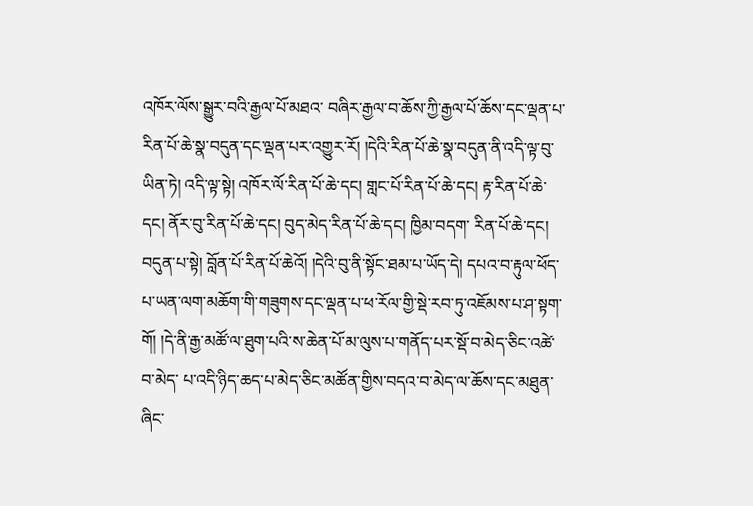འཁོར་ལོས་སྒྱུར་བའི་རྒྱལ་པོ་མཐའ་ བཞིར་རྒྱལ་བ་ཆོས་ཀྱི་རྒྱལ་པོ་ཆོས་དང་ལྡན་པ་རིན་པོ་ཆེ་སྣ་བདུན་དང་ལྡན་པར་འགྱུར་རོ། །དེའི་རིན་པོ་ཆེ་སྣ་བདུན་ནི་འདི་ལྟ་བུ་ཡིན་ཏེ། འདི་ལྟ་སྟེ། འཁོར་ལོ་རིན་པོ་ཆེ་དང། གླང་པོ་རིན་པོ་ཆེ་དང། རྟ་རིན་པོ་ཆེ་དང། ནོར་བུ་རིན་པོ་ཆེ་དང། བུད་མེད་རིན་པོ་ཆེ་དང། ཁྱིམ་བདག་ རིན་པོ་ཆེ་དང། བདུན་པ་སྟེ། བློན་པོ་རིན་པོ་ཆེའོ། །དེའི་བུ་ནི་སྟོང་ཐམ་པ་ཡོད་དེ། དཔའ་བ་རྟུལ་ཕོད་པ་ཡན་ལག་མཆོག་གི་གཟུགས་དང་ལྡན་པ་ཕ་རོལ་གྱི་སྡེ་རབ་ཏུ་འཇོམས་པ་ཤ་སྟག་གོ། །དེ་ནི་རྒྱ་མཚོ་ལ་ཐུག་པའི་ས་ཆེན་པོ་མ་ལུས་པ་གནོད་པར་སྡོ་བ་མེད་ཅིང་འཚེ་བ་མེད་ པ་འདི་ཉིད་ཆད་པ་མེད་ཅིང་མཚོན་གྱིས་བདའ་བ་མེད་ལ་ཆོས་དང་མཐུན་ཞིང་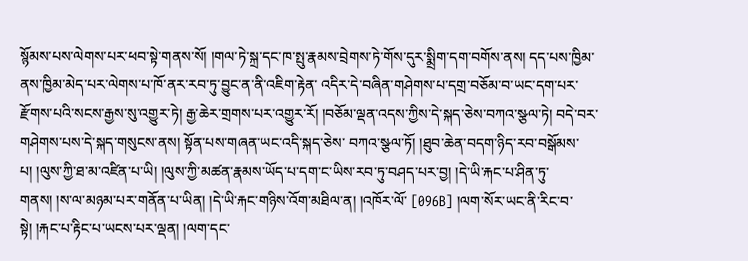སྙོམས་པས་ལེགས་པར་ཕབ་སྟེ་གནས་སོ། །གལ་ཏེ་སྐྲ་དང་ཁ་སྤུ་རྣམས་བྲེགས་ཏེ་གོས་དུར་སྨྲིག་དག་བགོས་ནས། དད་པས་ཁྱིམ་ནས་ཁྱིམ་མེད་པར་ལེགས་པ་ཁོ་ནར་རབ་ཏུ་བྱུང་ན་ནི་འཇིག་རྟེན་ འདིར་དེ་བཞིན་གཤེགས་པ་དགྲ་བཅོམ་བ་ཡང་དག་པར་རྫོགས་པའི་སངས་རྒྱས་སུ་འགྱུར་ཏེ། རྒྱ་ཆེར་གྲགས་པར་འགྱུར་རོ། །བཅོམ་ལྡན་འདས་ཀྱིས་དེ་སྐད་ཅེས་བཀའ་སྩལ་ཏེ། བདེ་བར་གཤེགས་པས་དེ་སྐད་གསུངས་ནས། སྟོན་པས་གཞན་ཡང་འདི་སྐད་ཅེས་ བཀའ་སྩལ་ཏོ། །ཐུབ་ཆེན་བདག་ཉིད་རབ་བསྒོམས་པ། །ལུས་ཀྱི་ཐ་མ་འཛིན་པ་ཡི། །ལུས་ཀྱི་མཚན་རྣམས་ཡོད་པ་དག་ང་ཡིས་རབ་ཏུ་བཤད་པར་བྱ། །དེ་ཡི་རྐང་པ་ཤིན་ཏུ་གནས། །ས་ལ་མཉམ་པར་གནོན་པ་ཡིན། །དེ་ཡི་རྐང་གཉིས་འོག་མཐིལ་ན། །འཁོར་ལོ་ [096B] །ལག་སོར་ཡང་ནི་རིང་བ་སྟེ། །རྐང་པ་རྟིང་པ་ཡངས་པར་ལྡན། །ལག་དང་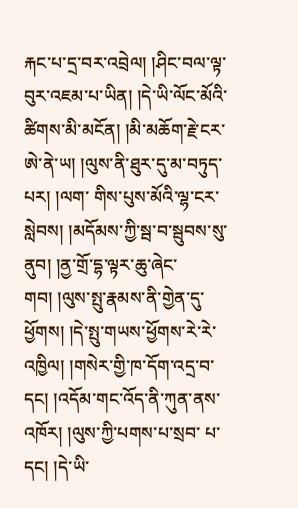རྐང་པ་དྲ་བར་འབྲེལ། །ཤིང་བལ་ལྟ་བུར་འཇམ་པ་ཡིན། །དེ་ཡི་ལོང་མོའི་ཚིགས་མི་མངོན། །མི་མཆོག་རྗེ་ངར་ཨེ་ནེ་ཡ། །ལུས་ནི་ཐུར་དུ་མ་བཏུད་པར། །ལག་ གིས་པུས་མོའི་ལྷ་ངར་སླེབས། །མདོམས་ཀྱི་སྦ་བ་སྦུབས་སུ་ནུབ། །ནྱ་གྲོ་དྷ་ལྟར་ཆུ་ཞེང་གབ། །ལུས་སྤུ་རྣམས་ནི་གྱེན་དུ་ཕྱོགས། །དེ་སྤུ་གཡས་ཕྱོགས་རེ་རེ་འཁྱིལ། །གསེར་གྱི་ཁ་དོག་འདྲ་བ་དང། །འདོམ་གང་འོད་ནི་ཀུན་ནས་འཁོར། །ལུས་ཀྱི་པགས་པ་སྲབ་ པ་དང། །དེ་ཡི་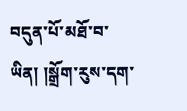བདུན་པོ་མཐོ་བ་ཡིན། །སྒྲོག་རུས་དག་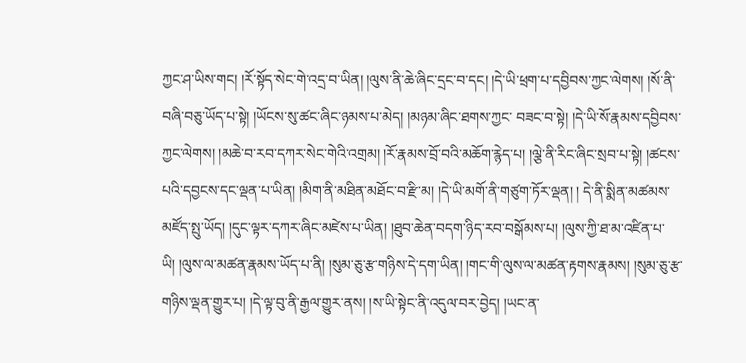ཀྱང་ཤ་ཡིས་གང། །རོ་སྟོད་སེང་གེ་འདྲ་བ་ཡིན། །ལུས་ནི་ཆེ་ཞིང་དྲང་བ་དང། །དེ་ཡི་ཕྲག་པ་དབྱིབས་ཀྱང་ལེགས། །སོ་ནི་བཞི་བཅུ་ཡོད་པ་སྟེ། །ཡོངས་སུ་ཚང་ཞིང་ཉམས་པ་མེད། །མཉམ་ཞིང་ཐགས་ཀྱང་ བཟང་བ་སྟེ། །དེ་ཡི་སོ་རྣམས་དབྱིབས་ཀྱང་ལེགས། །མཆེ་བ་རབ་དཀར་སེང་གེའི་འགྲམ། །རོ་རྣམས་བྲོ་བའི་མཆོག་རྙེད་པ། །ལྕེ་ནི་རིང་ཞིང་སྲབ་པ་སྟེ། །ཚངས་པའི་དབྱངས་དང་ལྡན་པ་ཡིན། །མིག་ནི་མཐིན་མཐོང་བ་རྫི་མ། །དེ་ཡི་མགོ་ནི་གཙུག་ཏོར་ལྡན། ། དེ་ནི་སྨིན་མཚམས་མཛོད་སྤུ་ཡོད། །དུང་ལྟར་དཀར་ཞིང་མཛེས་པ་ཡིན། །ཐུབ་ཆེན་བདག་ཉིད་རབ་བསྒོམས་པ། །ལུས་ཀྱི་ཐ་མ་འཛིན་པ་ཡི། །ལུས་ལ་མཚན་རྣམས་ཡོད་པ་ནི། །སུམ་ཅུ་རྩ་གཉིས་དེ་དག་ཡིན། །གང་གི་ལུས་ལ་མཚན་རྟགས་རྣམས། །སུམ་ཅུ་རྩ་ གཉིས་ལྡན་གྱུར་པ། །དེ་ལྟ་བུ་ནི་རྒྱལ་གྱུར་ནས། །ས་ཡི་སྟེང་ནི་འདུལ་བར་བྱེད། །ཡང་ན་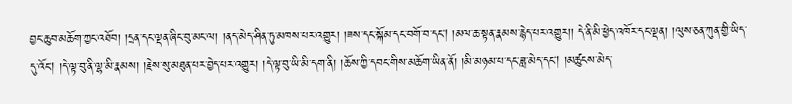བྱང་ཆུབ་མཆོག་ཀྱང་འཐོབ། །དྲན་དང་ལྡན་ཞིང་བུ་མང་ལ། །ནད་མེད་ཤིན་ཏུ་མཁས་པར་འགྱུར། །ཟས་དང་སྐོམ་དང་བགོ་བ་དང། །མལ་ཆ་སྟན་རྣམས་རྙེད་པར་འགྱུར།། དེ་ནི་མི་ཕྱེད་འཁོར་དང་ལྡན། །ལུས་ཅན་ཀུན་གྱི་ཡིད་དུ་འོང། །དེ་ལྟ་བུ་ནི་ལྷ་མི་རྣམས། །རྗེས་སུ་མཐུན་པར་བྱེད་པར་འགྱུར། །དེ་ལྟ་བུ་ཡི་མི་དག་ནི། །ཆོས་ཀྱི་དབང་གིས་མཆོག་ཡིན་ནོ། །མི་མཉམ་པ་དང་ཟླ་མེད་དང། །མཚུངས་མེད་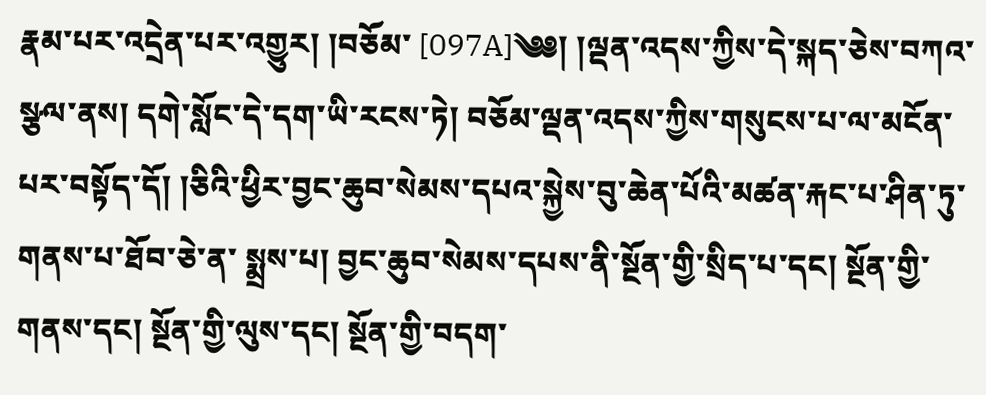རྣམ་པར་འདྲེན་པར་འགྱུར། །བཅོམ་ [097A]༄༅། །ལྡན་འདས་ཀྱིས་དེ་སྐད་ཅེས་བཀའ་སྩལ་ནས། དགེ་སློང་དེ་དག་ཡི་རངས་ཏེ། བཅོམ་ལྡན་འདས་ཀྱིས་གསུངས་པ་ལ་མངོན་པར་བསྟོད་དོ། །ཅིའི་ཕྱིར་བྱང་ཆུབ་སེམས་དཔའ་སྐྱེས་བུ་ཆེན་པོའི་མཚན་རྐང་པ་ཤིན་ཏུ་གནས་པ་ཐོབ་ཅེ་ན་ སྨྲས་པ། བྱང་ཆུབ་སེམས་དཔས་ནི་སྔོན་གྱི་སྲིད་པ་དང། སྔོན་གྱི་གནས་དང། སྔོན་གྱི་ལུས་དང། སྔོན་གྱི་བདག་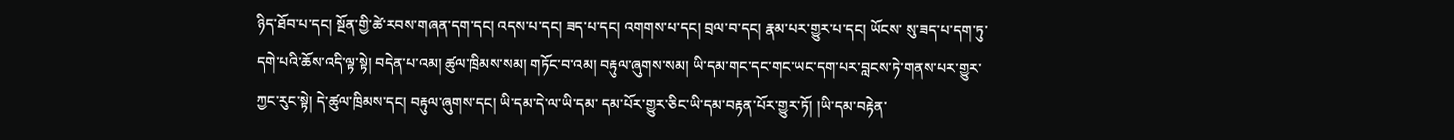ཉིད་ཐོབ་པ་དང། སྔོན་གྱི་ཚེ་རབས་གཞན་དག་དང། འདས་པ་དང། ཟད་པ་དང། འགགས་པ་དང། བྲལ་བ་དང། རྣམ་པར་གྱུར་པ་དང། ཡོངས་ སུ་ཟད་པ་དག་ཏུ་དགེ་པའི་ཆོས་འདི་ལྟ་སྟེ། བདེན་པ་འམ། ཚུལ་ཁྲིམས་སམ། གཏོང་བ་འམ། བརྟུལ་ཞུགས་སམ། ཡི་དམ་གང་དང་གང་ཡང་དག་པར་བླངས་ཏེ་གནས་པར་གྱུར་ཀྱང་རུང་སྟེ། དེ་ཚུལ་ཁྲིམས་དང། བརྟུལ་ཞུགས་དང། ཡི་དམ་དེ་ལ་ཡི་དམ་ དམ་པོར་གྱུར་ཅིང་ཡི་དམ་བརྟན་པོར་གྱུར་ཏོ། །ཡི་དམ་བརྟེན་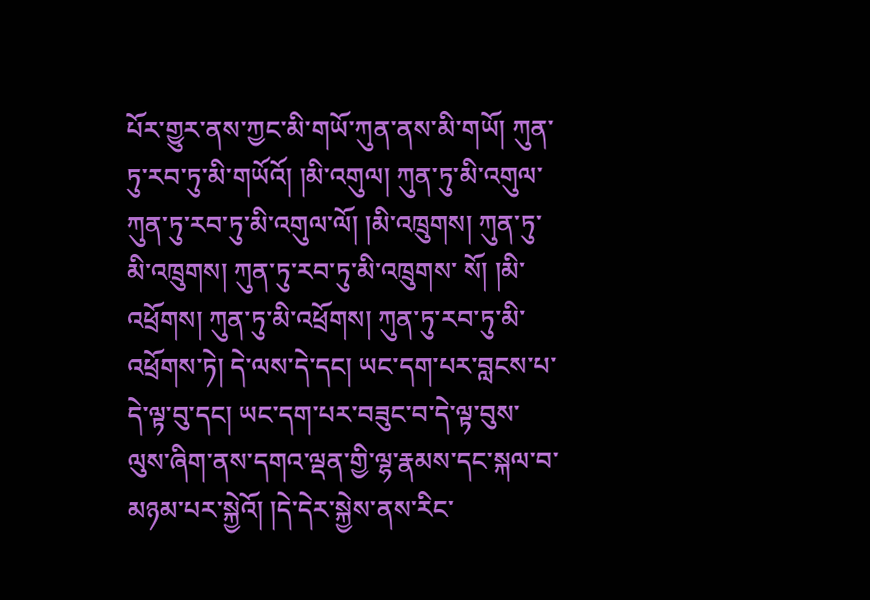པོར་གྱུར་ནས་ཀྱང་མི་གཡོ་ཀུན་ནས་མི་གཡོ། ཀུན་ཏུ་རབ་ཏུ་མི་གཡོའོ། །མི་འགུལ། ཀུན་ཏུ་མི་འགུལ་ཀུན་ཏུ་རབ་ཏུ་མི་འགུལ་ལོ། །མི་འཁྲུགས། ཀུན་ཏུ་མི་འཁྲུགས། ཀུན་ཏུ་རབ་ཏུ་མི་འཁྲུགས་ སོ། །མི་འཕྲོགས། ཀུན་ཏུ་མི་འཕྲོགས། ཀུན་ཏུ་རབ་ཏུ་མི་འཕྲོགས་ཏེ། དེ་ལས་དེ་དང། ཡང་དག་པར་བླངས་པ་དེ་ལྟ་བུ་དང། ཡང་དག་པར་བཟུང་བ་དེ་ལྟ་བུས་ལུས་ཞིག་ནས་དགའ་ལྡན་གྱི་ལྷ་རྣམས་དང་སྐལ་བ་མཉམ་པར་སྐྱེའོ། །དེ་དེར་སྐྱེས་ནས་རིང་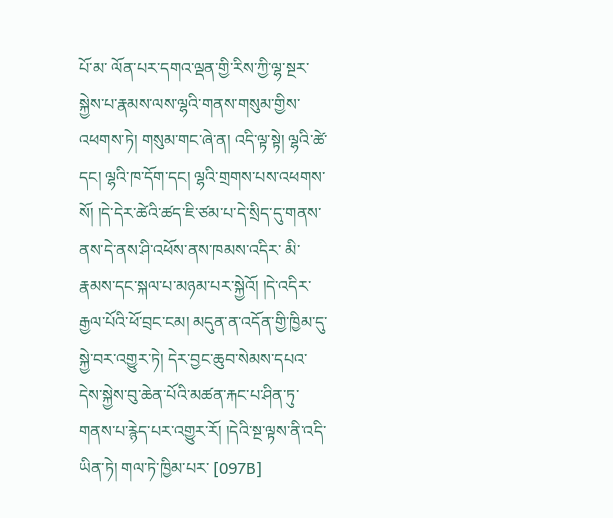པོ་མ་ ལོན་པར་དགའ་ལྡན་གྱི་རིས་ཀྱི་ལྷ་སྔར་སྐྱེས་པ་རྣམས་ལས་ལྷའི་གནས་གསུམ་གྱིས་འཕགས་ཏེ། གསུམ་གང་ཞེ་ན། འདི་ལྟ་སྟེ། ལྷའི་ཚེ་དང། ལྷའི་ཁ་དོག་དང། ལྷའི་གྲགས་པས་འཕགས་སོ། །དེ་དེར་ཚེའི་ཚད་ཇི་ཙམ་པ་དེ་སྲིད་དུ་གནས་ནས་དེ་ནས་ཤི་འཕོས་ནས་ཁམས་འདིར་ མི་རྣམས་དང་སྐལ་པ་མཉམ་པར་སྐྱེའོ། །དེ་འདིར་རྒྱལ་པོའི་ཕོ་བྲང་ངམ། མདུན་ན་འདོན་གྱི་ཁྱིམ་དུ་སྐྱེ་བར་འགྱུར་ཏེ། དེར་བྱང་ཆུབ་སེམས་དཔའ་དེས་སྐྱེས་བུ་ཆེན་པོའི་མཚན་རྐང་པ་ཤིན་ཏུ་གནས་པ་རྙེད་པར་འགྱུར་རོ། །དེའི་སྔ་ལྟས་ནི་འདི་ཡིན་ཏེ། གལ་ཏེ་ཁྱིམ་པར་ [097B]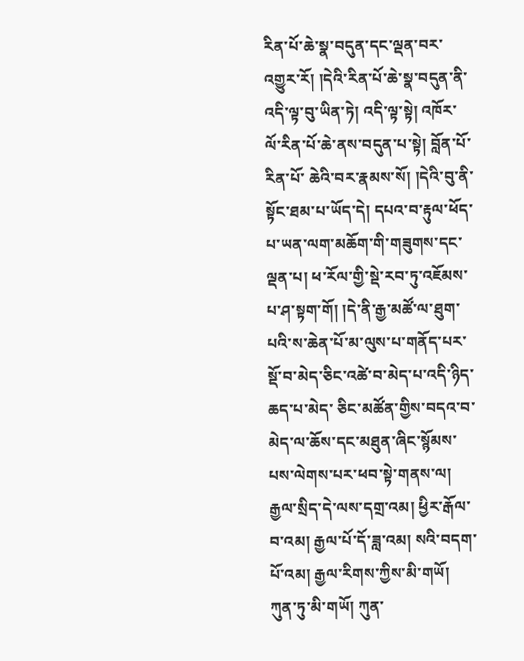རིན་པོ་ཆེ་སྣ་བདུན་དང་ལྡན་བར་འགྱུར་རོ། །དེའི་རིན་པོ་ཆེ་སྣ་བདུན་ནི་འདི་ལྟ་བུ་ཡིན་ཏེ། འདི་ལྟ་སྟེ། འཁོར་ལོ་རིན་པོ་ཆེ་ནས་བདུན་པ་སྟེ། བློན་པོ་རིན་པོ་ ཆེའི་བར་རྣམས་སོ། །དེའི་བུ་ནི་སྟོང་ཐམ་པ་ཡོད་དེ། དཔའ་བ་རྟུལ་ཕོད་པ་ཡན་ལག་མཆོག་གི་གཟུགས་དང་ལྡན་པ། ཕ་རོལ་གྱི་སྡེ་རབ་ཏུ་འཇོམས་པ་ཤ་སྟག་གོ། །དེ་ནི་རྒྱ་མཚོ་ལ་ཐུག་པའི་ས་ཆེན་པོ་མ་ལུས་པ་གནོད་པར་སྡོ་བ་མེད་ཅིང་འཚེ་བ་མེད་པ་འདི་ཉིད་ཆད་པ་མེད་ ཅིང་མཚོན་གྱིས་བདའ་བ་མེད་ལ་ཆོས་དང་མཐུན་ཞིང་སྙོམས་པས་ལེགས་པར་ཕབ་སྟེ་གནས་ལ། རྒྱལ་སྲིད་དེ་ལས་དགྲ་འམ། ཕྱིར་རྒོལ་བ་འམ། རྒྱལ་པོ་དོ་ཟླ་འམ། སའི་བདག་པོ་འམ། རྒྱལ་རིགས་ཀྱིས་མི་གཡོ། ཀུན་ཏུ་མི་གཡོ། ཀུན་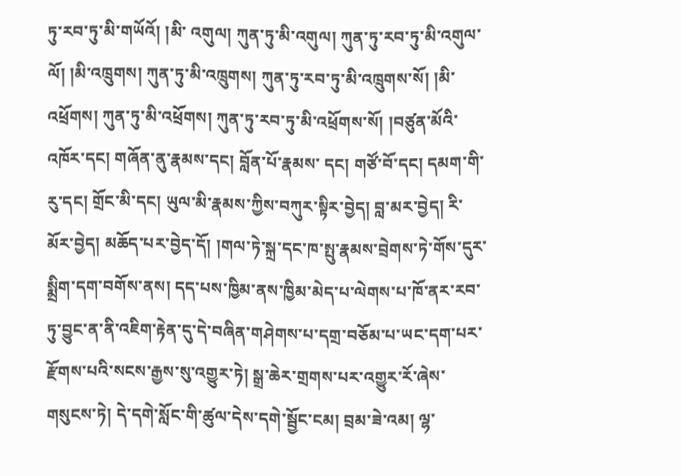ཏུ་རབ་ཏུ་མི་གཡོའོ། །མི་ འགུལ། ཀུན་ཏུ་མི་འགུལ། ཀུན་ཏུ་རབ་ཏུ་མི་འགུལ་ལོ། །མི་འཁྲུགས། ཀུན་ཏུ་མི་འཁྲུགས། ཀུན་ཏུ་རབ་ཏུ་མི་འཁྲུགས་སོ། །མི་འཕྲོགས། ཀུན་ཏུ་མི་འཕྲོགས། ཀུན་ཏུ་རབ་ཏུ་མི་འཕྲོགས་སོ། །བཙུན་མོའི་འཁོར་དང། གཞོན་ནུ་རྣམས་དང། བློན་པོ་རྣམས་ དང། གཙོ་བོ་དང། དམག་གི་རུ་དང། གྲོང་མི་དང། ཡུལ་མི་རྣམས་ཀྱིས་བཀུར་སྟིར་བྱེད། བླ་མར་བྱེད། རི་མོར་བྱེད། མཆོད་པར་བྱེད་དོ། །གལ་ཏེ་སྐྲ་དང་ཁ་སྤུ་རྣམས་བྲེགས་ཏེ་གོས་དུར་སྨྲིག་དག་བགོས་ནས། དད་པས་ཁྱིམ་ནས་ཁྱིམ་མེད་པ་ལེགས་པ་ཁོ་ནར་རབ་ ཏུ་བྱུང་ན་ནི་འཇིག་རྟེན་དུ་དེ་བཞིན་གཤེགས་པ་དགྲ་བཅོམ་པ་ཡང་དག་པར་རྫོགས་པའི་སངས་རྒྱས་སུ་འགྱུར་ཏེ། སྒྲ་ཆེར་གྲགས་པར་འགྱུར་རོ་ཞེས་གསུངས་ཏེ། དེ་དགེ་སློང་གི་ཚུལ་དེས་དགེ་སྦྱོང་ངམ། བྲམ་ཟེ་འམ། ལྷ་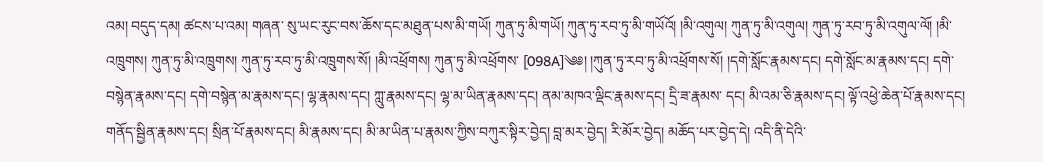འམ། བདུད་དམ། ཚངས་པ་འམ། གཞན་ སུ་ཡང་རུང་བས་ཆོས་དང་མཐུན་པས་མི་གཡོ། ཀུན་ཏུ་མི་གཡོ། ཀུན་ཏུ་རབ་ཏུ་མི་གཡོའོ། །མི་འགུལ། ཀུན་ཏུ་མི་འགུལ། ཀུན་ཏུ་རབ་ཏུ་མི་འགུལ་ལོ། །མི་འཁྲུགས། ཀུན་ཏུ་མི་འཁྲུགས། ཀུན་ཏུ་རབ་ཏུ་མི་འཁྲུགས་སོ། །མི་འཕྲོགས། ཀུན་ཏུ་མི་འཕྲོགས་ [098A]༄༅། །ཀུན་ཏུ་རབ་ཏུ་མི་འཕྲོགས་སོ། །དགེ་སློང་རྣམས་དང། དགེ་སློང་མ་རྣམས་དང། དགེ་བསྙེན་རྣམས་དང། དགེ་བསྙེན་མ་རྣམས་དང། ལྷ་རྣམས་དང། ཀླུ་རྣམས་དང། ལྷ་མ་ཡིན་རྣམས་དང། ནམ་མཁའ་ལྡིང་རྣམས་དང། དྲི་ཟ་རྣམས་ དང། མི་འམ་ཅི་རྣམས་དང། ལྟོ་འཕྱེ་ཆེན་པོ་རྣམས་དང། གནོད་སྦྱིན་རྣམས་དང། སྲིན་པོ་རྣམས་དང། མི་རྣམས་དང། མི་མ་ཡིན་པ་རྣམས་ཀྱིས་བཀུར་སྟིར་བྱེད། བླ་མར་བྱེད། རི་མོར་བྱེད། མཆོད་པར་བྱེད་དེ། འདི་ནི་དེའི་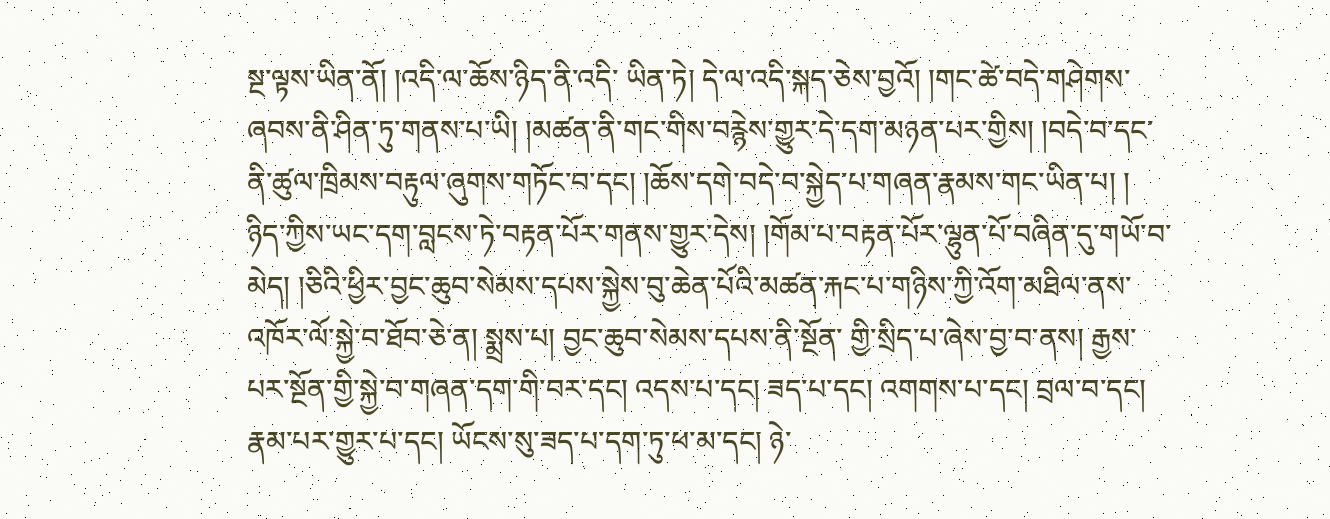སྔ་ལྟས་ཡིན་ནོ། །འདི་ལ་ཆོས་ཉིད་ནི་འདི་ ཡིན་ཏེ། དེ་ལ་འདི་སྐད་ཅེས་བྱའོ། །གང་ཚེ་བདེ་གཤེགས་ཞབས་ནི་ཤིན་ཏུ་གནས་པ་ཡི། །མཚན་ནི་གང་གིས་བརྙེས་གྱུར་དེ་དག་མཉན་པར་གྱིས། །བདེ་བ་དང་ནི་ཚུལ་ཁྲིམས་བརྟུལ་ཞུགས་གཏོང་བ་དང། །ཆོས་དགེ་བདེ་བ་སྐྱེད་པ་གཞན་རྣམས་གང་ཡིན་པ། ། ཉིད་ཀྱིས་ཡང་དག་བླངས་ཏེ་བརྟན་པོར་གནས་གྱུར་དེས། །གོམ་པ་བརྟན་པོར་ལྷུན་པོ་བཞིན་དུ་གཡོ་བ་མེད། །ཅིའི་ཕྱིར་བྱང་ཆུབ་སེམས་དཔས་སྐྱེས་བུ་ཆེན་པོའི་མཚན་རྐང་པ་གཉིས་ཀྱི་འོག་མཐིལ་ནས་འཁོར་ལོ་སྐྱེ་བ་ཐོབ་ཅེ་ན། སྨྲས་པ། བྱང་ཆུབ་སེམས་དཔས་ནི་སྔོན་ གྱི་སྲིད་པ་ཞེས་བྱ་བ་ནས། རྒྱས་པར་སྔོན་གྱི་སྐྱེ་བ་གཞན་དག་གི་བར་དང། འདས་པ་དང། ཟད་པ་དང། འགགས་པ་དང། བྲལ་བ་དང། རྣམ་པར་གྱུར་པ་དང། ཡོངས་སུ་ཟད་པ་དག་ཏུ་ཕ་མ་དང། ཉེ་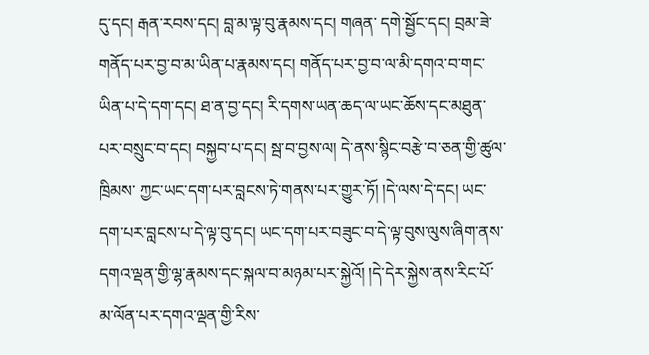དུ་དང། རྒན་རབས་དང། བླ་མ་ལྟ་བུ་རྣམས་དང། གཞན་ དགེ་སྦྱོང་དང། བྲམ་ཟེ་གནོད་པར་བྱ་བ་མ་ཡིན་པ་རྣམས་དང། གནོད་པར་བྱ་བ་ལ་མི་དགའ་བ་གང་ཡིན་པ་དེ་དག་དང། ཐ་ན་བྱ་དང། རི་དགས་ཡན་ཆད་ལ་ཡང་ཆོས་དང་མཐུན་པར་བསྲུང་བ་དང། བསྐྱབ་པ་དང། སྦ་བ་བྱས་ལ། དེ་ནས་སྙིང་བརྩེ་བ་ཅན་གྱི་ཚུལ་ཁྲིམས་ ཀྱང་ཡང་དག་པར་བླངས་ཏེ་གནས་པར་གྱུར་ཏོ། །དེ་ལས་དེ་དང། ཡང་དག་པར་བླངས་པ་དེ་ལྟ་བུ་དང། ཡང་དག་པར་བཟུང་བ་དེ་ལྟ་བུས་ལུས་ཞིག་ནས་དགའ་ལྡན་གྱི་ལྷ་རྣམས་དང་སྐལ་བ་མཉམ་པར་སྐྱེའོ། །དེ་དེར་སྐྱེས་ནས་རིང་པོ་མ་ལོན་པར་དགའ་ལྡན་གྱི་རིས་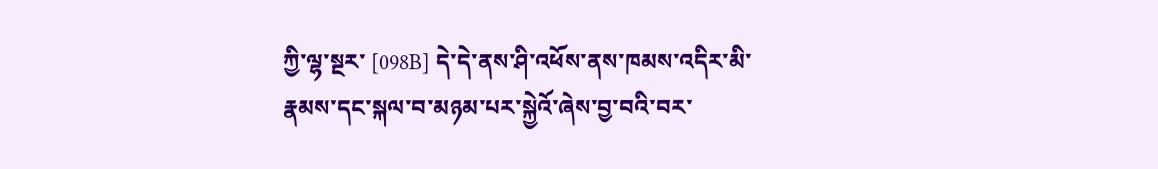ཀྱི་ལྷ་སྔར་ [098B] དེ་དེ་ནས་ཤི་འཕོས་ནས་ཁམས་འདིར་མི་རྣམས་དང་སྐལ་བ་མཉམ་པར་སྐྱེའོ་ཞེས་བྱ་བའི་བར་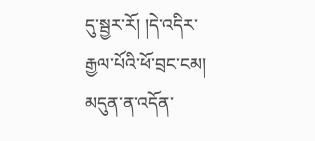དུ་སྦྱར་རོ། །དེ་འདིར་རྒྱལ་པོའི་ཕོ་བྲང་ངམ། མདུན་ན་འདོན་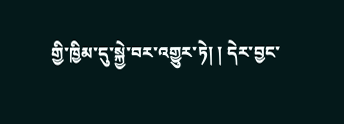གྱི་ཁྱིམ་དུ་སྐྱེ་བར་འགྱུར་ཏེ། ། དེར་བྱང་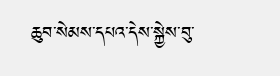ཆུབ་སེམས་དཔའ་དེས་སྐྱེས་བུ་